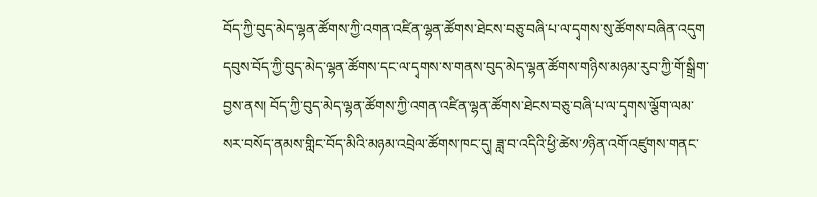བོད་ཀྱི་བུད་མེད་ལྷན་ཚོགས་ཀྱི་འགན་འཛིན་ལྷན་ཚོགས་ཐེངས་བཅུ་བཞི་པ་ལ་དྭགས་སུ་ཚོགས་བཞིན་འདུག
དབུས་བོད་ཀྱི་བུད་མེད་ལྷན་ཚོགས་དང་ལ་དྭགས་ས་གནས་བུད་མེད་ལྷན་ཚོགས་གཉིས་མཉམ་རུབ་ཀྱི་གོ་སྒྲིག་བྱས་ནས། བོད་ཀྱི་བུད་མེད་ལྷན་ཚོགས་ཀྱི་འགན་འཛིན་ལྷན་ཚོགས་ཐེངས་བཅུ་བཞི་པ་ལ་དྭགས་ལྕོག་ལམ་སར་བསོད་ནམས་གླིང་བོད་མིའི་མཉམ་འབྲེལ་ཚོགས་ཁང་དུ། ཟླ་བ་འདིའི་ཕྱི་ཚེས་༡ཉིན་འགོ་འཛུགས་གནང་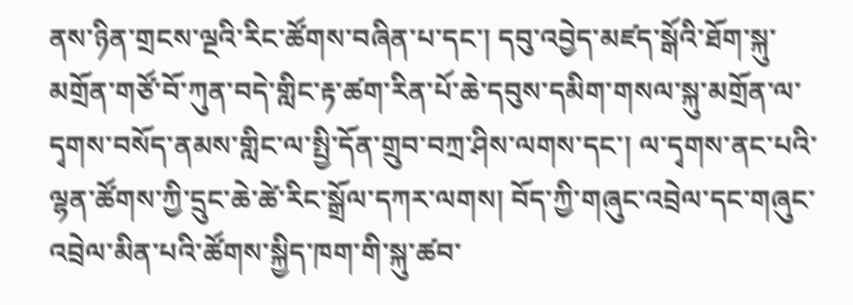ནས་ཉིན་གྲངས་ལྔའི་རིང་ཚོགས་བཞིན་པ་དང་། དབུ་འབྱེད་མཛད་སྒོའི་ཐོག་སྐུ་མགྲོན་གཙོ་བོ་ཀུན་བདེ་གླིང་རྟ་ཚག་རིན་པོ་ཆེ་དབུས་དམིག་གསལ་སྐུ་མགྲོན་ལ་དྭགས་བསོད་ནམས་གླིང་ལ་སྤྱི་དོན་གྲུབ་བཀྲ་ཤིས་ལགས་དང་། ལ་དྭགས་ནང་པའི་ལྷན་ཚོགས་ཀྱི་དྲུང་ཆེ་ཚེ་རིང་སྒྲོལ་དཀར་ལགས། བོད་ཀྱི་གཞུང་འབྲེལ་དང་གཞུང་འབྲེལ་མིན་པའི་ཚོགས་སྐྱིད་ཁག་གི་སྐུ་ཚབ་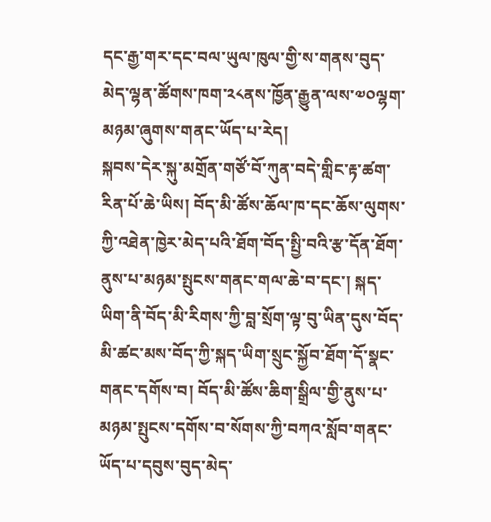དང་རྒྱ་གར་དང་བལ་ཡུལ་ཁུལ་གྱི་ས་གནས་བུད་མེད་ལྷན་ཚོགས་ཁག་༢༨ནས་ཁྱོན་རྒྱུན་ལས་༧༠ལྷག་མཉམ་ཞུགས་གནང་ཡོད་པ་རེད།
སྐབས་དེར་སྐུ་མགྲོན་གཙོ་བོ་ཀུན་བདེ་གླིང་རྟ་ཚག་རིན་པོ་ཆེ་ཡིས། བོད་མི་ཚོས་ཆོལ་ཁ་དང་ཆོས་ལུགས་ཀྱི་འཐེན་ཁྱེར་མེད་པའི་ཐོག་བོད་སྤྱི་བའི་རྩ་དོན་ཐོག་ནུས་པ་མཉམ་སྤུངས་གནང་གལ་ཆེ་བ་དང་། སྐད་ཡིག་ནི་བོད་མི་རིགས་ཀྱི་བླ་སྲོག་ལྟ་བུ་ཡིན་དུས་བོད་མི་ཚང་མས་བོད་ཀྱི་སྐད་ཡིག་སྲུང་སྐྱོབ་ཐོག་དོ་སྣང་གནང་དགོས་བ། བོད་མི་ཚོས་ཆིག་སྒྲིལ་གྱི་ནུས་པ་མཉམ་སྤུངས་དགོས་བ་སོགས་ཀྱི་བཀའ་སློབ་གནང་ཡོད་པ་དབུས་བུད་མེད་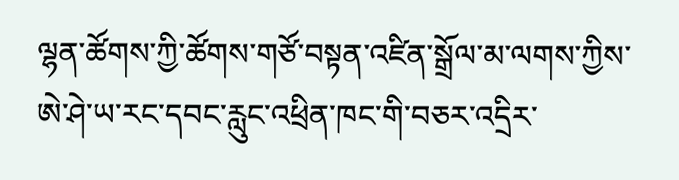ལྷན་ཚོགས་ཀྱི་ཚོགས་གཙོ་བསྟན་འཛིན་སྒྲོལ་མ་ལགས་ཀྱིས་ཨེ་ཤེ་ཡ་རང་དབང་རླུང་འཕྲིན་ཁང་གི་བཅར་འདྲིར་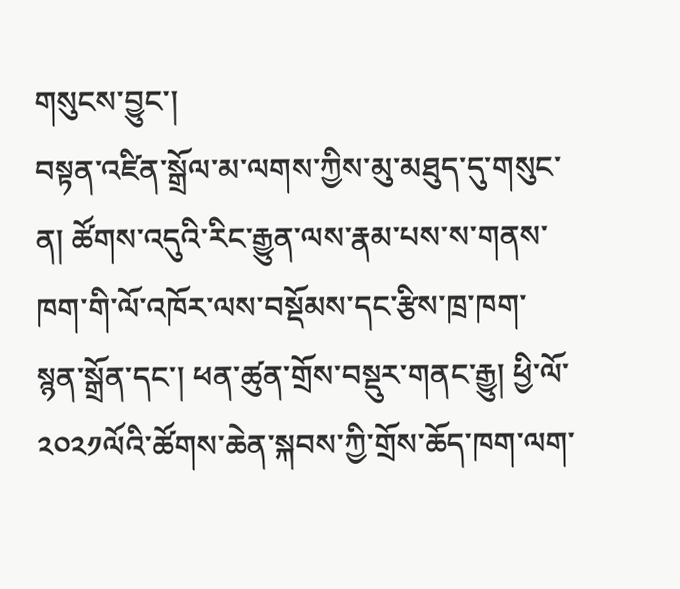གསུངས་བྱུང་།
བསྟན་འཛིན་སྒྲོལ་མ་ལགས་ཀྱིས་མུ་མཐུད་དུ་གསུང་ན། ཚོགས་འདུའི་རིང་རྒྱུན་ལས་རྣམ་པས་ས་གནས་ཁག་གི་ལོ་འཁོར་ལས་བསྡོམས་དང་རྩིས་ཁྲ་ཁག་སྙན་སྒྲོན་དང་། ཕན་ཚུན་གྲོས་བསྡུར་གནང་རྒྱུ། ཕྱི་ལོ་༢༠༢༡ལོའི་ཚོགས་ཆེན་སྐབས་ཀྱི་གྲོས་ཆོད་ཁག་ལག་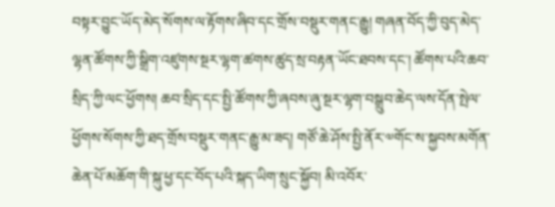བསྟར་བྱུང་ཡོད་མེད་སོགས་ལ་རྟོགས་ཞིབ་དང་གྲོས་བསྡུར་གནང་རྒྱུ། གཞན་བོད་ཀྱི་བུད་མེད་ལྷན་ཚོགས་ཀྱི་སྒྲིག་འཛུགས་སྔར་ལྷག་ཚགས་ཚུད་སྲ་བརྟན་ཡོང་ཐབས་དང་། ཚོགས་པའི་ཆབ་སྲིད་ཀྱི་ལང་ཕྱོགས། ཆབ་སྲིད་དང་སྤྱི་ཚོགས་ཀྱི་ཞབས་ཞུ་སྔར་ལྷག་བསྒྲུབ་ཆེད་ལས་དོན་སྤེལ་ཕྱོགས་སོགས་ཀྱི་ཐད་གྲོས་བསྡུར་གནང་རྒྱུ་མ་ཟད། གཙོ་ཆེ་ཤོས་སྤྱི་ནོར་༧གོང་ས་སྐྱབས་མགོན་ཆེན་པོ་མཆོག་གི་སྐུ་ཕྱ་དང་བོད་པའི་སྐད་ཡིག་སྲུང་སྐྱོབ། མི་འབོར་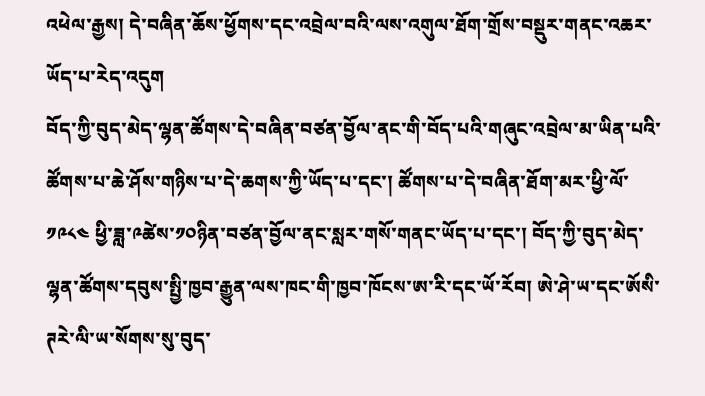འཕེལ་རྒྱས། དེ་བཞིན་ཆོས་ཕྱོགས་དང་འབྲེལ་བའི་ལས་འགུལ་ཐོག་གྲོས་བསྡུར་གནང་འཆར་ཡོད་པ་རེད་འདུག
བོད་ཀྱི་བུད་མེད་ལྷན་ཚོགས་དེ་བཞིན་བཙན་བྱོལ་ནང་གི་བོད་པའི་གཞུང་འབྲེལ་མ་ཡིན་པའི་ཚོགས་པ་ཆེ་ཤོས་གཉིས་པ་དེ་ཆགས་ཀྱི་ཡོད་པ་དང་། ཚོགས་པ་དེ་བཞིན་ཐོག་མར་ཕྱི་ལོ་༡༩༨༤ ཕྱི་ཟླ་༩ཚེས་༡༠ཉིན་བཙན་བྱོལ་ནང་སླར་གསོ་གནང་ཡོད་པ་དང་། བོད་ཀྱི་བུད་མེད་ལྷན་ཚོགས་དབུས་སྤྱི་ཁྱབ་རྒྱུན་ལས་ཁང་གི་ཁྱབ་ཁོངས་ཨ་རི་དང་ཡོ་རོབ། ཨེ་ཤེ་ཡ་དང་ཨོསི་ཊརེ་ལི་ཡ་སོགས་སུ་བུད་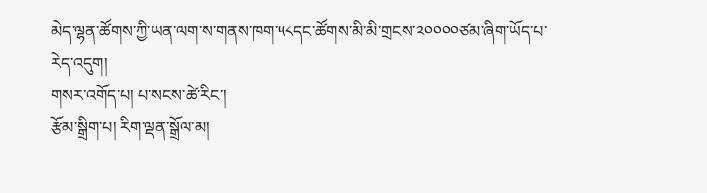མེད་ལྷན་ཚོགས་ཀྱི་ཡན་ལག་ས་གནས་ཁག་༥༨དང་ཚོགས་མི་མི་གྲངས་༢༠༠༠༠ཙམ་ཞིག་ཡོད་པ་རེད་འདུག།
གསར་འགོད་པ། པ་སངས་ཚེ་རིང་།
རྩོམ་སྒྲིག་པ། རིག་ལྡན་སྒྲོལ་མ།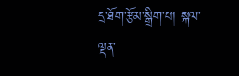དྲ་ཐོག་རྩོམ་སྒྲིག་པ། སྐལ་ལྡན་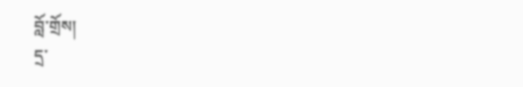བློ་གྲོས།
དྲ་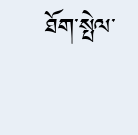ཐོག་སྤེལ་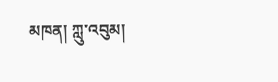མཁན། ཀླུ་འབུམ།